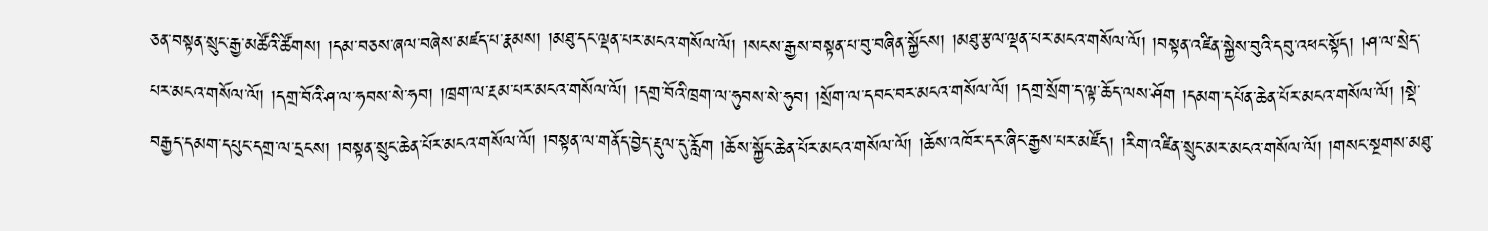ཅན་བསྟན་སྲུང་རྒྱ་མཚོའི་ཚོགས། །དམ་བཅས་ཞལ་བཞེས་མཛད་པ་རྣམས། །མཐུ་དང་ལྡན་པར་མངའ་གསོལ་ལོ། །སངས་རྒྱས་བསྟན་པ་བུ་བཞིན་སྐྱོངས། །མཐུ་རྩལ་ལྡན་པར་མངའ་གསོལ་ལོ། །བསྟན་འཛིན་སྐྱེས་བུའི་དབུ་འཕང་སྟོད། །ཤ་ལ་སྲེད་པར་མངའ་གསོལ་ལོ། །དགྲ་བོའི་ཤ་ལ་ཧབས་སེ་ཧབ། །ཁྲག་ལ་རྔམ་པར་མངའ་གསོལ་ལོ། །དགྲ་བོའི་ཁྲག་ལ་ཧུབས་སེ་ཧུབ། །སྲོག་ལ་དབང་བར་མངའ་གསོལ་ལོ། །དགྲ་སྲོག་ད་ལྟ་ཆོད་ལས་ཤོག །དམག་དཔོན་ཆེན་པོར་མངའ་གསོལ་ལོ། །སྡེ་བརྒྱད་དམག་དཔུང་དགྲ་ལ་དྲངས། །བསྟན་སྲུང་ཆེན་པོར་མངའ་གསོལ་ལོ། །བསྟན་ལ་གནོད་བྱེད་རྡུལ་དུ་རློག །ཆོས་སྐྱོང་ཆེན་པོར་མངའ་གསོལ་ལོ། །ཆོས་འཁོར་དར་ཞིང་རྒྱས་པར་མཛོད། །རིག་འཛིན་སྲུང་མར་མངའ་གསོལ་ལོ། །གསང་སྔགས་མཐུ་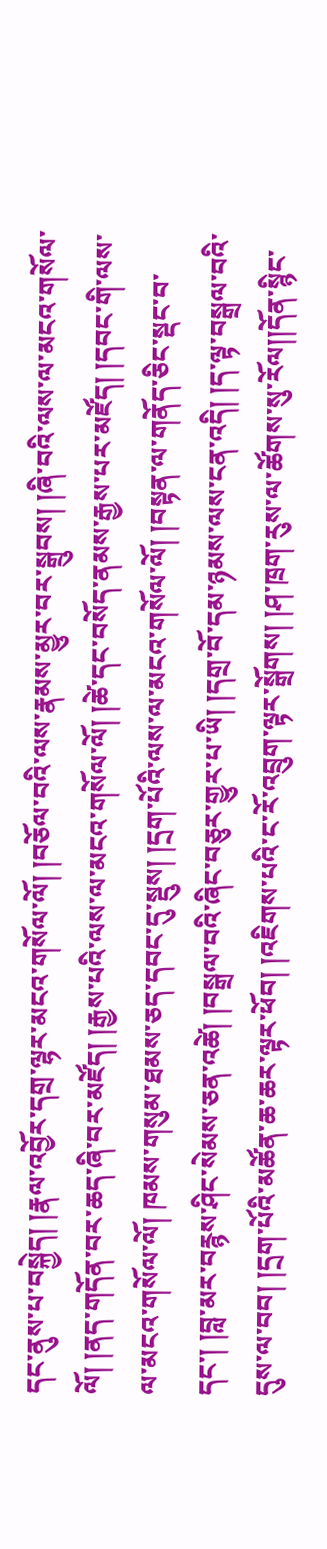དང་ནུས་པ་བསྐྱེད། །རྣལ་འབྱོར་དགྲ་ལྷར་མངའ་གསོལ་ལོ། །བཅོལ་བའི་ལས་རྣམས་མྱུར་བར་སྒྲུབས། །ཞི་བའི་ལས་ལ་མངའ་གསོལ་ལོ། །ནད་གདོན་བར་ཆད་ཞི་བར་མཛོད། །རྒྱས་པའི་ལས་ལ་མངའ་གསོལ་ལོ། །ཚེ་དང་བསོད་ནམས་རྒྱས་པར་མཛོད། །དབང་གི་ལས་ལ་མངའ་གསོལ་ལོ། ཁམས་གསུམ་ཐམས་ཅད་དབང་དུ་སྡུས། །དྲག་པོའི་ལས་ལ་མངའ་གསོལ་ལོ། །བསྟན་ལ་གནོད་ཅིང་སྡང་བ་དང་། །བླ་མར་བརྙས་ཤིང་སེམས་ཅན་འཚེ། །བསྒྲལ་བའི་ཞིང་བཅུར་གྱུར་པ་ཡི། །དགྲ་བོ་དམ་ཉམས་ལས་ངན་འདི། །ད་ལྟ་བསྒྲལ་བའི་དུས་ལ་བབ། །དྲག་པོའི་མཚོན་ཆ་ཆར་ལྟར་ཕོབ། །འཇིགས་པའི་ང་རོ་འབྲུག་ལྟར་སྒྲོགས། །ཤ་ཁྲག་རུས་ལ་ཚོགས་སུ་རོལ།།དོན་སྙིང་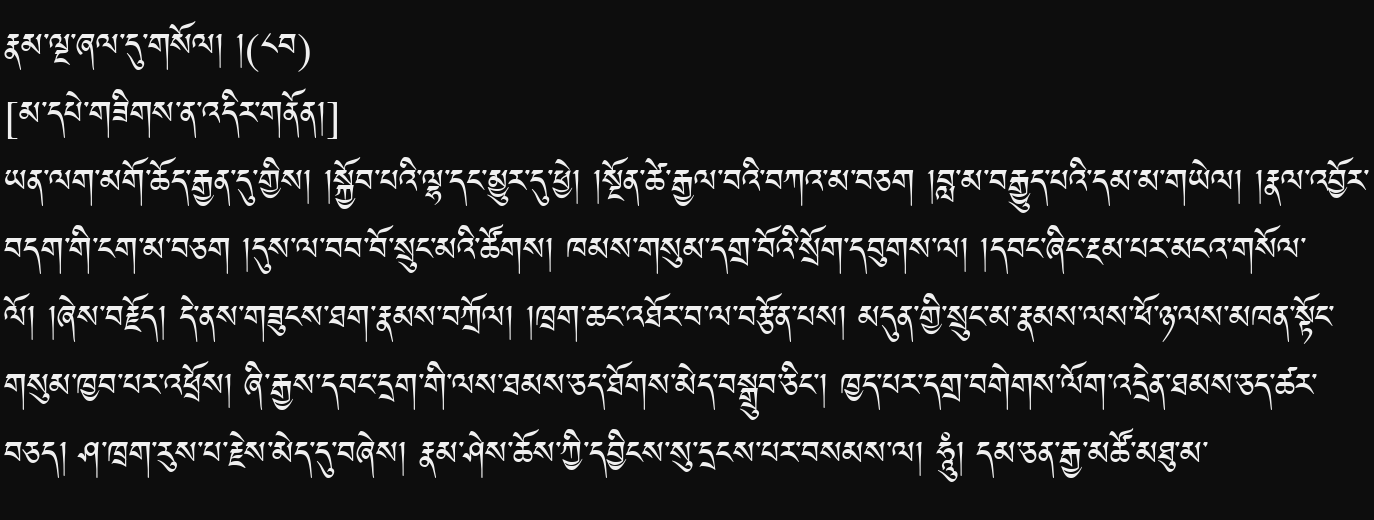རྣམ་ལྔ་ཞལ་དུ་གསོལ། །(༨བ)
[མ་དཔེ་གཟིགས་ན་འདིར་གནོན།]
ཡན་ལག་མགོ་ཆོད་རྒྱན་དུ་གྱིས། །སྐྱོབ་པའི་ལྷ་དང་མྱུར་དུ་ཕྱེ། །སྔོན་ཚེ་རྒྱལ་བའི་བཀའ་མ་བཅག །བླ་མ་བརྒྱུད་པའི་དམ་མ་གཡེལ། །རྣལ་འབྱོར་བདག་གི་ངག་མ་བཅག །དུས་ལ་བབ་བོ་སྲུང་མའི་ཚོགས། ཁམས་གསུམ་དགྲ་བོའི་སྲོག་དབུགས་ལ། །དབང་ཞིང་རྔམ་པར་མངའ་གསོལ་ལོ། །ཞེས་བརྗོད། དེ་ནས་གཟུངས་ཐག་རྣམས་བཀྲོལ། །ཁྲག་ཆང་འཐོར་བ་ལ་བརྩོན་པས། མདུན་གྱི་སྲུང་མ་རྣམས་ལས་ཕོ་ཉ་ལས་མཁན་སྟོང་གསུམ་ཁྱབ་པར་འཕྲོས། ཞི་རྒྱས་དབང་དྲག་གི་ལས་ཐམས་ཅད་ཐོགས་མེད་བསྒྲུབ་ཅིང་། ཁྱད་པར་དགྲ་བགེགས་ལོག་འདྲེན་ཐམས་ཅད་ཚར་བཅད། ཤ་ཁྲག་རུས་པ་རྗེས་མེད་དུ་བཞེས། རྣམ་ཤེས་ཆོས་ཀྱི་དབྱིངས་སུ་དྲངས་པར་བསམས་ལ། ཧཱུཾ། དམ་ཅན་རྒྱ་མཚོ་མཐུ་མ་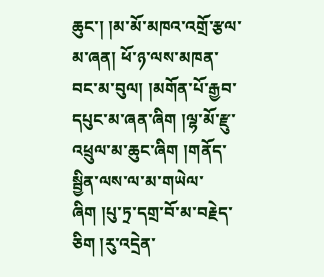ཆུང་། །མ་མོ་མཁའ་འགྲོ་རྩལ་མ་ཞན། ཕོ་ཉ་ལས་མཁན་བང་མ་བུལ། །མགོན་པོ་རྒྱབ་དཔུང་མ་ཞན་ཞིག །ལྷ་མོ་རྫུ་འཕྲུལ་མ་ཆུང་ཞིག །གནོད་སྦྱིན་ལས་ལ་མ་གཡེལ་ཞིག །པུ་ཏྲ་དགྲ་བོ་མ་བརྗེད་ཅིག །རུ་འདྲེན་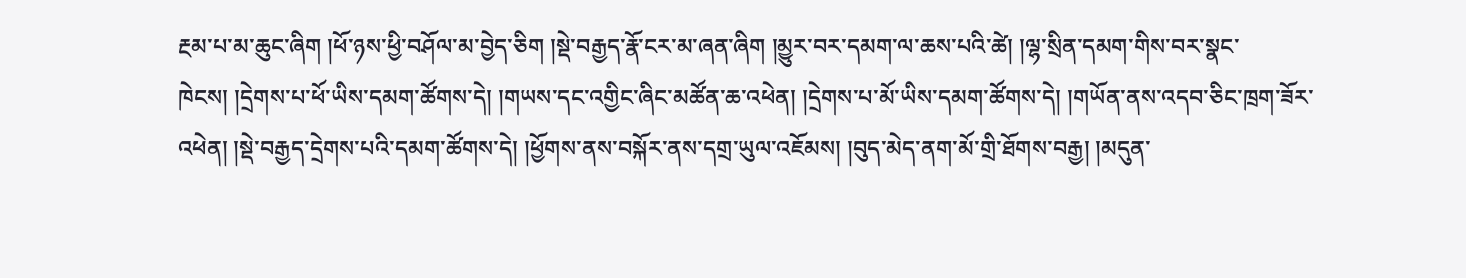རྔམ་པ་མ་ཆུང་ཞིག །ཕོ་ཉས་ཕྱི་བཤོལ་མ་བྱེད་ཅིག །སྡེ་བརྒྱད་རྣོ་ངར་མ་ཞན་ཞིག །མྱུར་བར་དམག་ལ་ཆས་པའི་ཚེ། །ལྷ་སྲིན་དམག་གིས་བར་སྣང་ཁེངས། །དྲེགས་པ་ཕོ་ཡིས་དམག་ཚོགས་དེ། །གཡས་དང་འགྱིང་ཞིང་མཚོན་ཆ་འཕེན། །དྲེགས་པ་མོ་ཡིས་དམག་ཚོགས་དེ། །གཡོན་ནས་འདབ་ཅིང་ཁྲག་ཟོར་འཕེན། །སྡེ་བརྒྱད་དྲེགས་པའི་དམག་ཚོགས་དེ། །ཕྱོགས་ནས་བསྐོར་ནས་དགྲ་ཡུལ་འཇོམས། །བུད་མེད་ནག་མོ་གྲི་ཐོགས་བརྒྱ། །མདུན་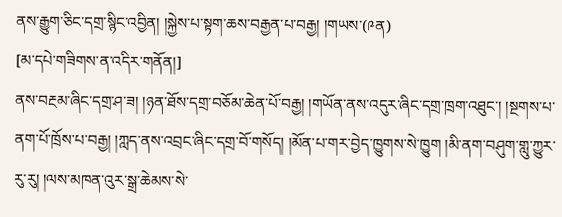ནས་རྒྱུག་ཅིང་དགྲ་སྙིང་འབྱིན། །སྐྱེས་པ་སྟག་ཆས་བརྒྱན་པ་བརྒྱ། །གཡས་(༩ན)
[མ་དཔེ་གཟིགས་ན་འདིར་གནོན།]
ནས་བརྔམ་ཞིང་དགྲ་ཤ་ཟ། །ཉན་ཐོས་དགྲ་བཅོམ་ཆེན་པོ་བརྒྱ། །གཡོན་ནས་འདུར་ཞིང་དགྲ་ཁྲག་འཐུང་། །སྔགས་པ་ནག་པོ་ཁྲོས་པ་བརྒྱ། །ཀླད་ནས་འབྲང་ཞིང་དགྲ་བོ་གསོད། །མོན་པ་གར་བྱེད་ཁྱུགས་སེ་ཁྱུག །མི་ནག་བཤུག་གླུ་ཀྱུར་རུ་རུ། །ལས་མཁན་འུར་སྒྲ་ཆེམས་སེ་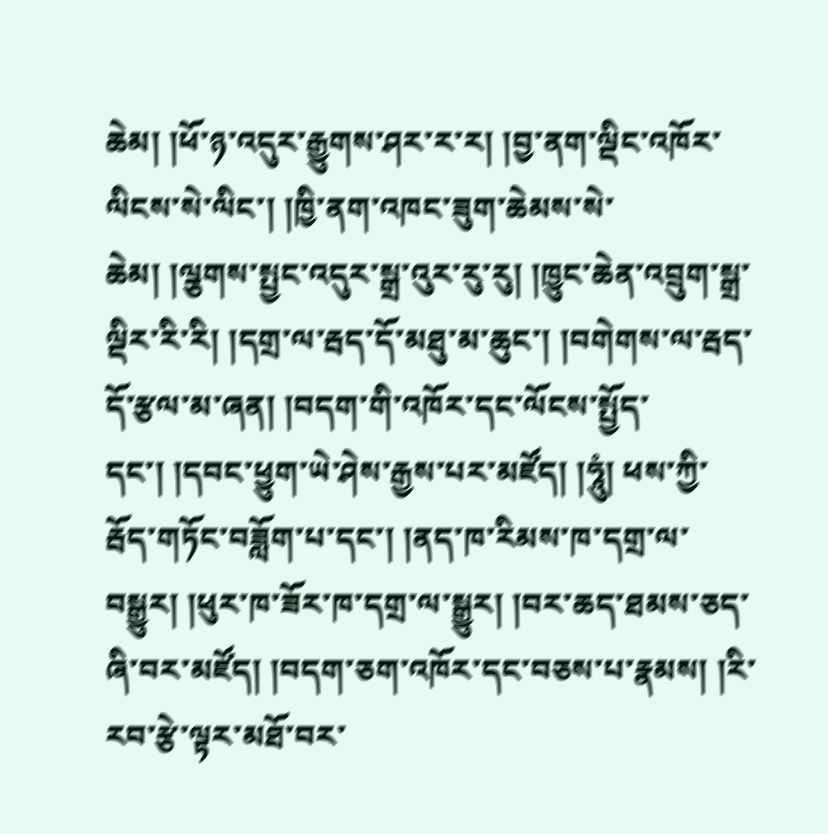ཆེམ། །ཕོ་ཉ་འདུར་རྒྱུགས་ཤར་ར་ར། །བྱ་ནག་ལྡིང་འཁོར་ལིངས་སེ་ལིང་། །ཁྱི་ནག་འཁང་ཟུག་ཆེམས་སེ་ཆེམ། །ལྕགས་སྤྱང་འདུར་སྒྲ་འུར་རུ་རུ། །ཁྱུང་ཆེན་འབྲུག་སྒྲ་ལྡིར་རི་རི། །དགྲ་ལ་རྦད་དོ་མཐུ་མ་ཆུང་། །བགེགས་ལ་རྦད་དོ་རྩལ་མ་ཞན། །བདག་གི་འཁོར་དང་ལོངས་སྤྱོད་དང་། །དབང་ཕྱུག་ཡེ་ཤེས་རྒྱས་པར་མཛོད། །ཧཱུཾ། ཕས་ཀྱི་རྦོད་གཏོང་བཟློག་པ་དང་། །ནད་ཁ་རིམས་ཁ་དགྲ་ལ་བསྒྱུར། །ཕུར་ཁ་ཟོར་ཁ་དགྲ་ལ་སྒྱུར། །བར་ཆད་ཐམས་ཅད་ཞི་བར་མཛོད། །བདག་ཅག་འཁོར་དང་བཅས་པ་རྣམས། །རི་རབ་རྩེ་ལྟར་མཐོ་བར་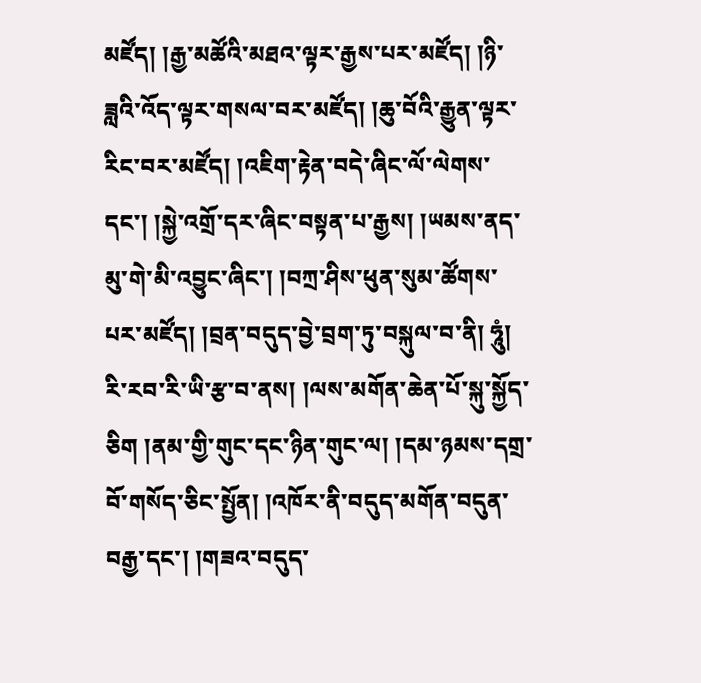མཛོད། །རྒྱ་མཚོའི་མཐའ་ལྟར་རྒྱས་པར་མཛོད། །ཉི་ཟླའི་འོད་ལྟར་གསལ་བར་མཛོད། །ཆུ་བོའི་རྒྱུན་ལྟར་རིང་བར་མཛོད། །འཇིག་རྟེན་བདེ་ཞིང་ལོ་ལེགས་དང་། །སྐྱེ་འགྲོ་དར་ཞིང་བསྟན་པ་རྒྱས། །ཡམས་ནད་མུ་གེ་མི་འབྱུང་ཞིང་། །བཀྲ་ཤིས་ཕུན་སུམ་ཚོགས་པར་མཛོད། །བྲན་བདུད་བྱེ་བྲག་ཏུ་བསྐུལ་བ་ནི། ཧཱུཾ། རི་རབ་རི་ཡི་རྩ་བ་ནས། །ལས་མགོན་ཆེན་པོ་སྐུ་སྐྱོད་ཅིག །ནམ་གྱི་གུང་དང་ཉིན་གུང་ལ། །དམ་ཉམས་དགྲ་བོ་གསོད་ཅིང་སྤྱོན། །འཁོར་ནི་བདུད་མགོན་བདུན་བརྒྱ་དང་། །གཟའ་བདུད་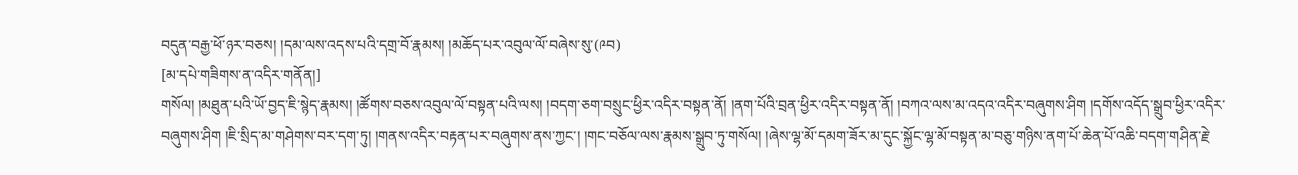བདུན་བརྒྱ་ཕོ་ཉར་བཅས། །དམ་ལས་འདས་པའི་དགྲ་བོ་རྣམས། །མཆོད་པར་འབུལ་ལོ་བཞེས་སུ་(༩བ)
[མ་དཔེ་གཟིགས་ན་འདིར་གནོན།]
གསོལ། །མཐུན་པའི་ཡོ་བྱད་ཇི་སྙེད་རྣམས། །ཚོགས་བཅས་འབུལ་ལོ་བསྟན་པའི་ལས། །བདག་ཅག་བསྲུང་ཕྱིར་འདིར་བསྟན་ནོ། །ནག་པོའི་བྲན་ཕྱིར་འདིར་བསྟན་ནོ། །བཀའ་ལས་མ་འདའ་འདིར་བཞུགས་ཤིག །དགོས་འདོད་སྒྲུབ་ཕྱིར་འདིར་བཞུགས་ཤིག །ཇི་སྲིད་མ་གཤེགས་བར་དག་ཏུ། །གནས་འདིར་བརྟན་པར་བཞུགས་ནས་ཀྱང་། །གང་བཅོལ་ལས་རྣམས་སྒྲུབ་ཏུ་གསོལ། །ཞེས་ལྷ་མོ་དམག་ཟོར་མ་དུང་སྐྱོང་ལྷ་མོ་བསྟན་མ་བཅུ་གཉིས་ནག་པོ་ཆེན་པོ་འཆི་བདག་གཤིན་རྗེ་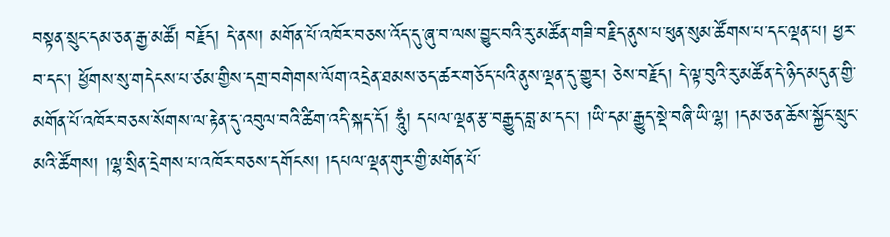བསྟན་སྲུང་དམ་ཅན་རྒྱ་མཚོ། བརྗོད། དེ་ནས། མགོན་པོ་འཁོར་བཅས་འོད་དུ་ཞུ་བ་ལས་བྱུང་བའི་རུ་མཚོན་གཟི་བརྗིད་ནུས་པ་ཕུན་སུམ་ཚོགས་པ་དང་ལྡན་པ། ཕྱར་བ་དང་། ཕྱོགས་སུ་གདེངས་པ་ཙམ་གྱིས་དགྲ་བགེགས་ལོག་འདྲེན་ཐམས་ཅད་ཚར་གཅོད་པའི་ནུས་ལྡན་དུ་གྱུར། ཅེས་བརྗོད། དེ་ལྟ་བུའི་རུ་མཚོན་དེ་ཉིད་མདུན་གྱི་མགོན་པོ་འཁོར་བཅས་སོགས་ལ་རྟེན་དུ་འབུལ་བའི་ཚིག་འདི་སྐད་དོ། ཧཱུཾ། དཔལ་ལྡན་རྩ་བརྒྱུད་བླ་མ་དང་། །ཡི་དམ་རྒྱུད་སྡེ་བཞི་ཡི་ལྷ། །དམ་ཅན་ཆོས་སྐྱོང་སྲུང་མའི་ཚོགས། །ལྷ་སྲིན་དྲེགས་པ་འཁོར་བཅས་དགོངས། །དཔལ་ལྡན་གུར་གྱི་མགོན་པོ་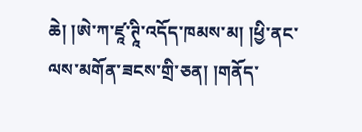ཆེ། །ཨེ་ཀ་ཛཱ་ཊཱི་འདོད་ཁམས་མ། །ཕྱི་ནང་ལས་མགོན་ཟངས་གྲི་ཅན། །གནོད་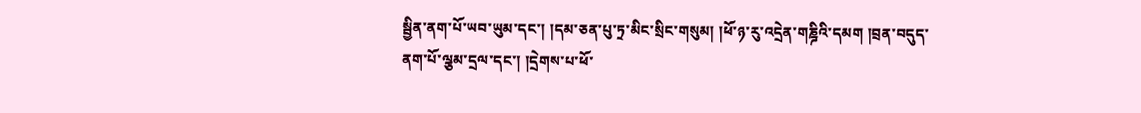སྦྱིན་ནག་པོ་ཡབ་ཡུམ་དང་། །དམ་ཅན་པུ་ཏྲ་མིང་སྲིང་གསུམ། །ཕོ་ཉ་རུ་འདྲེན་གཎྜིའི་དམག །བྲན་བདུད་ནག་པོ་ལྕམ་དྲལ་དང་། །དྲེགས་པ་ཕོ་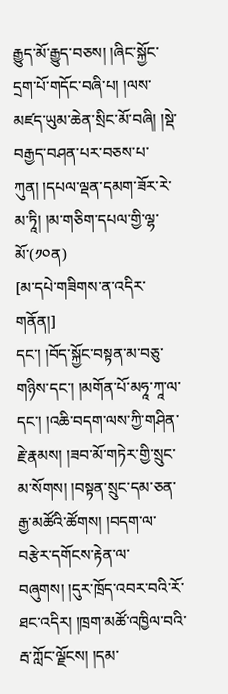རྒྱུད་མོ་རྒྱུད་བཅས། །ཞིང་སྐྱོང་དྲག་པོ་གདོང་བཞི་པ། །ལས་མཛད་ཡུམ་ཆེན་སྲིང་མོ་བཞི། །སྡེ་བརྒྱད་བཤན་པར་བཅས་པ་ཀུན། །དཔལ་ལྡན་དམག་ཟོར་རེ་མ་ཏཱི། །མ་གཅིག་དཔལ་གྱི་ལྷ་མོ་(༡༠ན)
[མ་དཔེ་གཟིགས་ན་འདིར་གནོན།]
དང་། །བོད་སྐྱོང་བསྟན་མ་བཅུ་གཉིས་དང་། །མགོན་པོ་མཧཱ་ཀཱ་ལ་དང་། །འཆི་བདག་ལས་ཀྱི་གཤིན་རྗེ་རྣམས། །ཟབ་མོ་གཏེར་གྱི་སྲུང་མ་སོགས། །བསྟན་སྲུང་དམ་ཅན་རྒྱ་མཚོའི་ཚོགས། །བདག་ལ་བརྩེར་དགོངས་རྟེན་ལ་བཞུགས། །དུར་ཁྲོད་འབར་བའི་རོ་ཐང་འདིར། །ཁྲག་མཚོ་འཁྱིལ་བའི་རྦ་ཀློང་ལྗོངས། །དམ་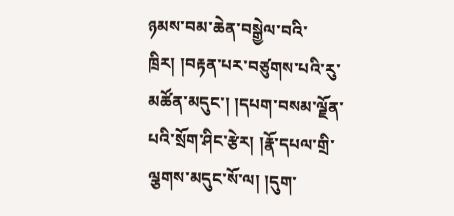ཉམས་བམ་ཆེན་བསྒྱེལ་བའི་ཁྲིར། །བརྟན་པར་བཙུགས་པའི་རུ་མཚོན་མདུང་། །དཔག་བསམ་ལྗོན་པའི་སྲོག་ཤིང་རྩེར། །རྣོ་དཔལ་གྲི་ལྕགས་མདུང་སོ་ལ། །དུག་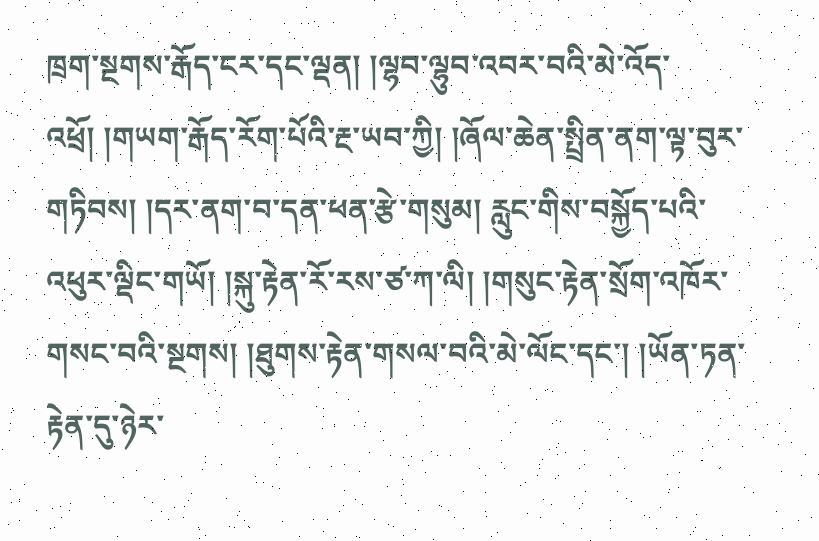ཁྲག་སྔགས་རྒོད་ངར་དང་ལྡན། །ལྷབ་ལྷུབ་འབར་བའི་མེ་འོད་འཕྲོ། །གཡག་རྒོད་རོག་པོའི་རྔ་ཡབ་ཀྱི། །ཞོལ་ཆེན་སྤྲིན་ནག་ལྟ་བུར་གཏིབས། །དར་ནག་བ་དན་ཕན་རྩེ་གསུམ། རླུང་གིས་བསྐྱོད་པའི་འཕུར་ལྡིང་གཡོ། །སྐུ་རྟེན་རོ་རས་ཙ་ཀ་ལི། །གསུང་རྟེན་སྲོག་འཁོར་གསང་བའི་སྔགས། །ཐུགས་རྟེན་གསལ་བའི་མེ་ལོང་དང་། །ཡོན་ཏན་རྟེན་དུ་ཉེར་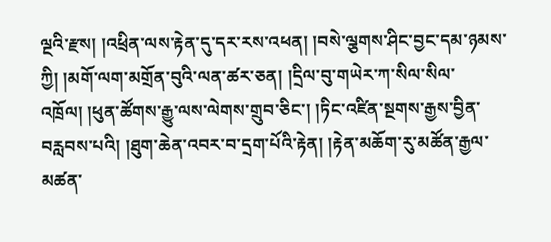ལྔའི་རྫས། །འཕྲིན་ལས་རྟེན་དུ་དར་རས་འཕན། །བསེ་ལྕགས་ཤིང་བྱང་དམ་ཉམས་ཀྱི། །མགོ་ལག་མགྲོན་བུའི་ལན་ཚར་ཅན། །དྲིལ་བུ་གཡེར་ཀ་སིལ་སིལ་འཁྲོལ། །ཕུན་ཚོགས་རྒྱུ་ལས་ལེགས་གྲུབ་ཅིང་། །ཏིང་འཛིན་སྔགས་རྒྱས་བྱིན་བརླབས་པའི། །ཐུག་ཆེན་འབར་བ་དྲག་པོའི་རྟེན། །རྟེན་མཆོག་རུ་མཚོན་རྒྱལ་མཚན་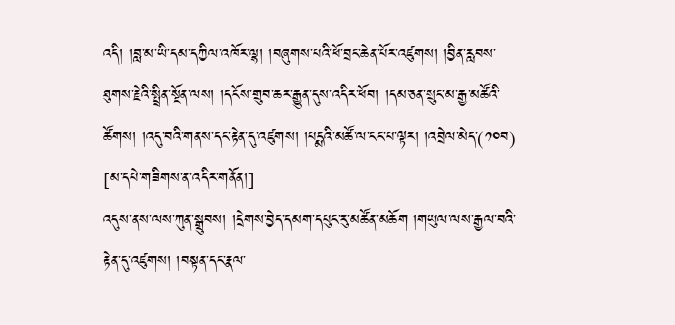འདི། །བླ་མ་ཡི་དམ་དཀྱིལ་འཁོར་ལྷ། །བཞུགས་པའི་ཕོ་བྲང་ཆེན་པོར་འཛུགས། །བྱིན་རླབས་ཐུགས་རྗེའི་སྤྲིན་སྔོན་ལས། །དངོས་གྲུབ་ཆར་རྒྱུན་དུས་འདིར་ཕོབ། །དམ་ཅན་སྲུང་མ་རྒྱ་མཚོའི་ཚོགས། །འདུ་བའི་གནས་དང་རྟེན་དུ་འཛུགས། །པདྨའི་མཚོ་ལ་ངང་པ་ལྟར། །འབྲེལ་མེད་(༡༠བ)
[མ་དཔེ་གཟིགས་ན་འདིར་གནོན།]
འདུས་ནས་ལས་ཀུན་སྒྲུབས། །དྲེགས་བྱེད་དམག་དཔུང་རུ་མཚོན་མཆོག །གཡུལ་ལས་རྒྱལ་བའི་རྟེན་དུ་འཛུགས། །བསྟན་དང་རྣལ་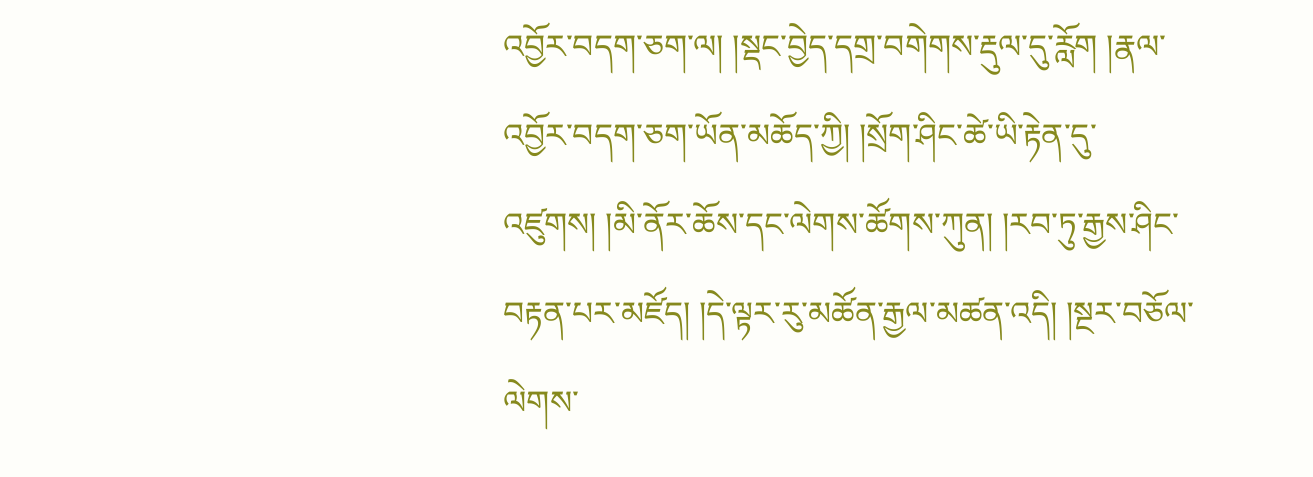འབྱོར་བདག་ཅག་ལ། །སྡང་བྱེད་དགྲ་བགེགས་རྡུལ་དུ་རློག །རྣལ་འབྱོར་བདག་ཅག་ཡོན་མཆོད་ཀྱི། །སྲོག་ཤིང་ཚེ་ཡི་རྟེན་དུ་འཛུགས། །མི་ནོར་ཆོས་དང་ལེགས་ཚོགས་ཀུན། །རབ་ཏུ་རྒྱས་ཤིང་བརྟན་པར་མཛོད། །དེ་ལྟར་རུ་མཚོན་རྒྱལ་མཚན་འདི། །སྔར་བཅོལ་ལེགས་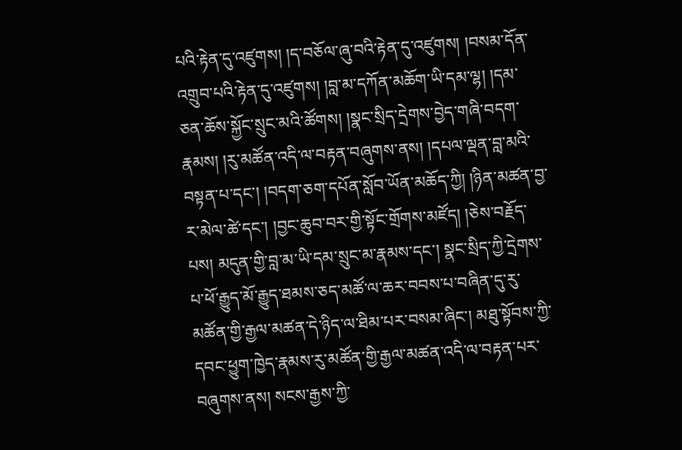པའི་རྟེན་དུ་འཛུགས། །ད་བཅོལ་ཞུ་བའི་རྟེན་དུ་འཛུགས། །བསམ་དོན་འགྲུབ་པའི་རྟེན་དུ་འཛུགས། །བླ་མ་དཀོན་མཆོག་ཡི་དམ་ལྷ། །དམ་ཅན་ཆོས་སྐྱོང་སྲུང་མའི་ཚོགས། །སྣང་སྲིད་དྲེགས་བྱེད་གཞི་བདག་རྣམས། །རུ་མཚོན་འདི་ལ་བརྟན་བཞུགས་ནས། །དཔལ་ལྡན་བླ་མའི་བསྟན་པ་དང་། །བདག་ཅག་དཔོན་སློབ་ཡོན་མཆོད་ཀྱི། །ཉིན་མཚན་བྱ་ར་མེལ་ཚེ་དང་། །བྱང་ཆུབ་བར་གྱི་སྟོང་གྲོགས་མཛོད། །ཅེས་བརྗོད་པས། མདུན་གྱི་བླ་མ་ཡི་དམ་སྲུང་མ་རྣམས་དང་། སྣང་སྲིད་ཀྱི་དྲེགས་པ་ཕོ་རྒྱུད་མོ་རྒྱུད་ཐམས་ཅད་མཚོ་ལ་ཆར་བབས་པ་བཞིན་དུ་རུ་མཚོན་གྱི་རྒྱལ་མཚན་དེ་ཉིད་ལ་ཐིམ་པར་བསམ་ཞིང་། མཐུ་སྟོབས་ཀྱི་དབང་ཕྱུག་ཁྱེད་རྣམས་རུ་མཚོན་གྱི་རྒྱལ་མཚན་འདི་ལ་བརྟན་པར་བཞུགས་ནས། སངས་རྒྱས་ཀྱི་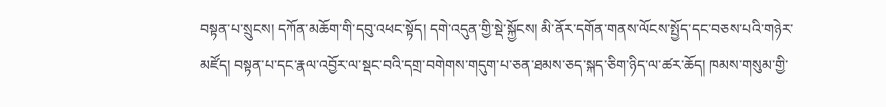བསྟན་པ་སྲུངས། དཀོན་མཆོག་གི་དབུ་འཕང་སྟོད། དགེ་འདུན་གྱི་སྡེ་སྐྱོངས། མི་ནོར་དགོན་གནས་ལོངས་སྤྱོད་དང་བཅས་པའི་གཉེར་མཛོད། བསྟན་པ་དང་རྣལ་འབྱོར་ལ་སྡང་བའི་དགྲ་བགེགས་གདུག་པ་ཅན་ཐམས་ཅད་སྐད་ཅིག་ཉིད་ལ་ཚར་ཆོད། ཁམས་གསུམ་གྱི་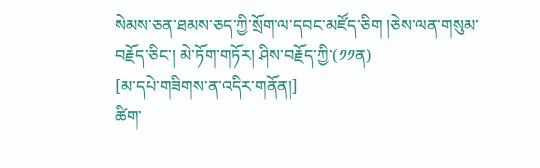སེམས་ཅན་ཐམས་ཅད་ཀྱི་སྲོག་ལ་དབང་མཛོད་ཅིག །ཅེས་ལན་གསུམ་བརྗོད་ཅིང་། མེ་ཏོག་གཏོར། ཤིས་བརྗོད་ཀྱི་(༡༡ན)
[མ་དཔེ་གཟིགས་ན་འདིར་གནོན།]
ཚིག་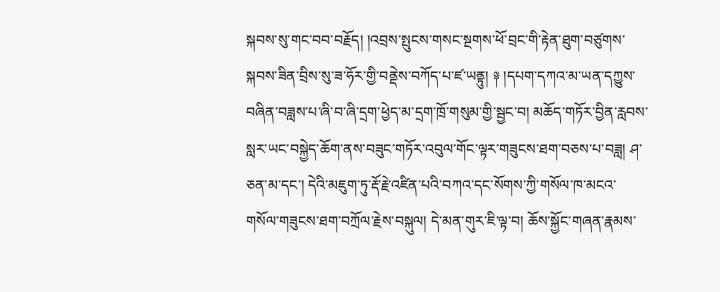སྐབས་སུ་གང་བབ་བརྗོད། །འབྲས་སྤུངས་གསང་སྔགས་ཕོ་བྲང་གི་རྟེན་ཐུག་བཙུགས་སྐབས་ཟིན་བྲིས་སུ་ཟ་ཧོར་གྱི་བནྡེས་བཀོད་པ་ཛ་ཡནྟུ། ༈ །དཔག་དཀའ་མ་ཡན་དཀྱུས་བཞིན་བཟླས་པ་ཞི་བ་ཞི་དྲག་ཕྱེད་མ་དྲག་ཁྲོ་གསུམ་གྱི་སྦྱང་བ། མཆོད་གཏོར་བྱིན་རླབས་སླར་ཡང་བསྐྱེད་ཆོག་ནས་བཟུང་གཏོར་འབུལ་གོང་ལྟར་གཟུངས་ཐག་བཅས་པ་བཟླ། ཤ་ཅན་མ་དང་། དེའི་མཇུག་ཏུ་རྡོ་རྗེ་འཛིན་པའི་བཀའ་དང་སོགས་ཀྱི་གསོལ་ཁ་མངའ་གསོལ་གཟུངས་ཐག་བཀྲོལ་རྗེས་བསྐུལ། དེ་མན་གུར་ཇི་ལྟ་བ། ཆོས་སྐྱོང་གཞན་རྣམས་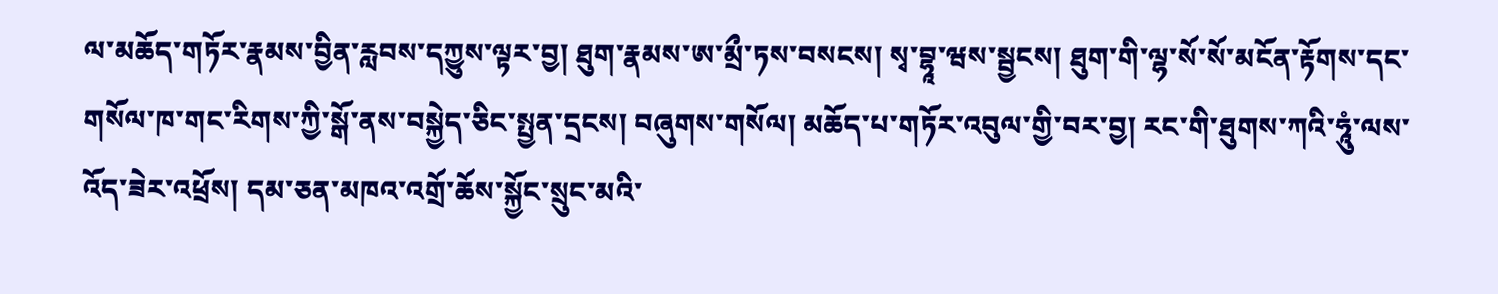ལ་མཆོད་གཏོར་རྣམས་བྱིན་རླབས་དཀྱུས་ལྟར་བྱ། ཐུག་རྣམས་ཨ་མྲྀ་ཏས་བསངས། སྭ་བྷཱ་ཝས་སྦྱངས། ཐུག་གི་ལྷ་སོ་སོ་མངོན་རྟོགས་དང་གསོལ་ཁ་གང་རིགས་ཀྱི་སྒོ་ནས་བསྐྱེད་ཅིང་སྤྱན་དྲངས། བཞུགས་གསོལ། མཆོད་པ་གཏོར་འབུལ་གྱི་བར་བྱ། རང་གི་ཐུགས་ཀའི་ཧཱུཾ་ལས་འོད་ཟེར་འཕྲོས། དམ་ཅན་མཁའ་འགྲོ་ཆོས་སྐྱོང་སྲུང་མའི་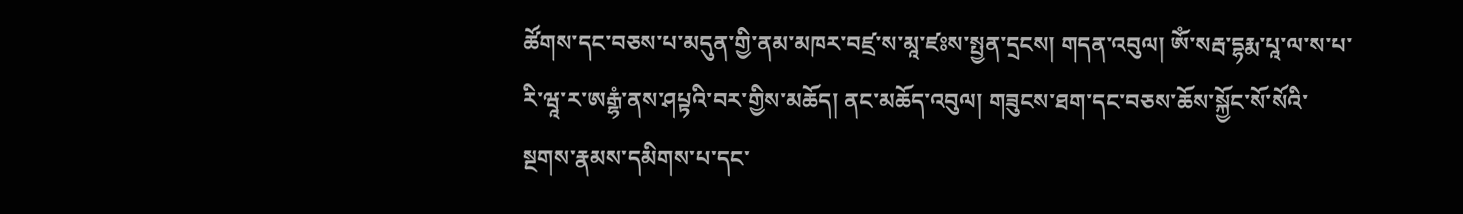ཚོགས་དང་བཅས་པ་མདུན་གྱི་ནམ་མཁར་བཛྲ་ས་མཱ་ཛཿས་སྤྱན་དྲངས། གདན་འབུལ། ཨོཾ་སརྦ་དྷརྨ་པཱ་ལ་ས་པ་རི་ཝཱ་ར་ཨརྒྷཾ་ནས་ཤཔྟའི་བར་གྱིས་མཆོད། ནང་མཆོད་འབུལ། གཟུངས་ཐག་དང་བཅས་ཆོས་སྐྱོང་སོ་སོའི་སྔགས་རྣམས་དམིགས་པ་དང་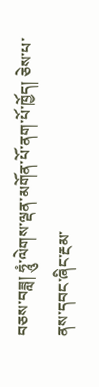བཅས་བཟླ། ཧཱུཾ་ལེགས་ལྡན་མགོན་པོ་ནག་པོ་ཁྱོད། ཅེས་པ་ནས་དབང་ཞིང་རྔམ་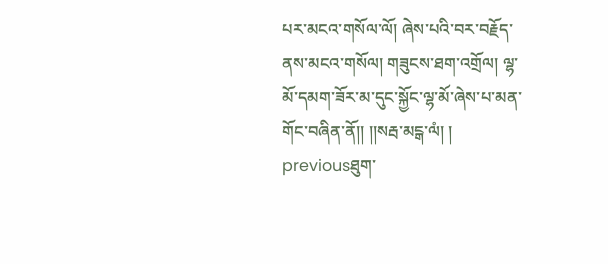པར་མངའ་གསོལ་ལོ། ཞེས་པའི་བར་བརྗོད་ནས་མངའ་གསོལ། གཟུངས་ཐག་འགྲོལ། ལྷ་མོ་དམག་ཟོར་མ་དུང་སྐྱོང་ལྷ་མོ་ཞེས་པ་མན་གོང་བཞིན་ནོ།། །།སརྦ་མངྒ་ལཾ། །
previousཐུག་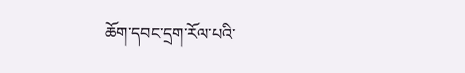ཆོག་དབང་དྲག་རོལ་པའི་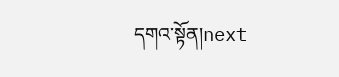དགའ་སྟོན།next